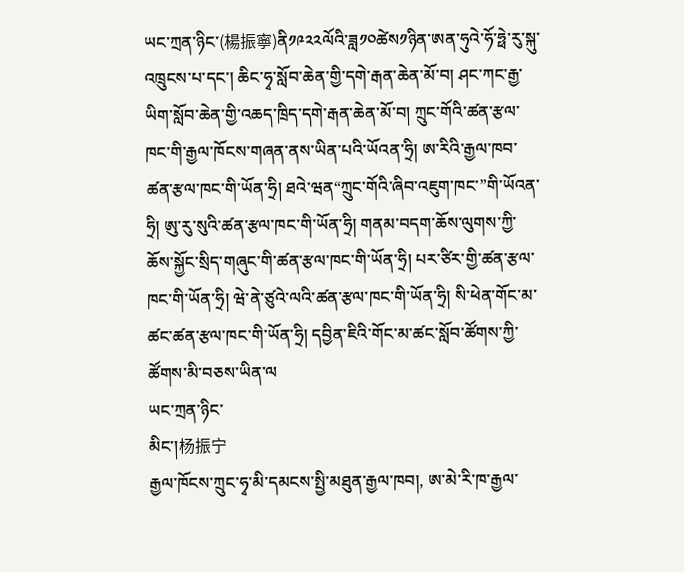ཡང་ཀྲན་ཉིང་(楊振寧)ནི༡༩༢༢ལོའི་ཟླ༡༠ཚེས༡ཉིན་ཨན་ཧུའེ་ཧོ་ཧྥེ་རུ་སྐུ་འཁྲུངས་པ་དང་། ཆིང་ཧྭ་སློབ་ཆེན་གྱི་དགེ་རྒན་ཆེན་མོ་བ། ཤང་ཀང་རྒྱ་ཡིག་སློབ་ཆེན་གྱི་འཆད་ཁྲིད་དགེ་རྒན་ཆེན་མོ་བ། ཀྲུང་གོའི་ཚན་རྩལ་ཁང་གི་རྒྱལ་ཁོངས་གཞན་ནས་ཡིན་པའི་ཡོའན་ཧྲི། ཨ་རིའི་རྒྱལ་ཁབ་ཚན་རྩལ་ཁང་གི་ཡོན་ཧྲི། ཐའེ་ཝན“ཀྲུང་གོའི་ཞིབ་འཇུག་ཁང་”གི་ཡོའན་ཧྲི། ཨུ་རུ་སུའི་ཚན་རྩལ་ཁང་གི་ཡོན་ཧྲི། གནམ་བདག་ཆོས་ལུགས་ཀྱི་ཆོས་སྐྱོང་སྲིད་གཞུང་གི་ཚན་རྩལ་ཁང་གི་ཡོན་ཧྲི། པར་ཙིར་གྱི་ཚན་རྩལ་ཁང་གི་ཡོན་ཧྲི། ཝེ་ནེ་ཙུའེ་ལའི་ཚན་རྩལ་ཁང་གི་ཡོན་ཧྲི། སི་ཕེན་གོང་མ་ཚང་ཚན་རྩལ་ཁང་གི་ཡོན་ཧྲི། དབྱིན་ཇིའི་གོང་མ་ཚང་སློབ་ཚོགས་ཀྱི་ཚོགས་མི་བཅས་ཡིན་ལ
ཡང་ཀྲན་ཉིང་
མིང་།杨振宁
རྒྱལ་ཁོངས་ཀྲུང་ཧྭ་མི་དམངས་སྤྱི་མཐུན་རྒྱལ་ཁབ།, ཨ་མེ་རི་ཁ་རྒྱལ་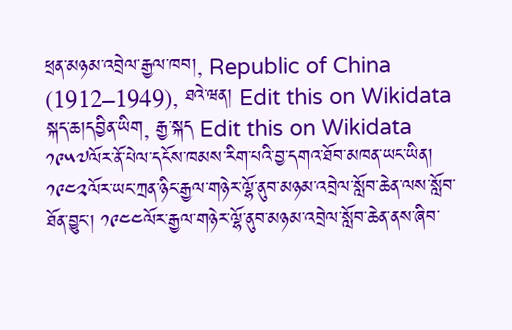ཕྲན་མཉམ་འབྲེལ་རྒྱལ་ཁབ།, Republic of China (1912–1949), ཐའེ་ཝན། Edit this on Wikidata
སྐད་ཆ།དབྱིན་ཡིག, རྒྱ་སྐད Edit this on Wikidata
༡༩༥༧ལོར་ནོ་པེལ་དངོས་ཁམས་རིག་པའི་བྱ་དགའ་ཐོབ་མཁན་ཡང་ཡིན།
༡༩༤༢ལོར་ཡང་ཀྲན་ཉིང་རྒྱལ་གཉེར་ལྷོ་ནུབ་མཉམ་འབྲེལ་སློབ་ཆེན་ལས་སློབ་ཐོན་བྱུང་། ༡༩༤༤ལོར་རྒྱལ་གཉེར་ལྷོ་ནུབ་མཉམ་འབྲེལ་སློབ་ཆེན་ནས་ཞིབ་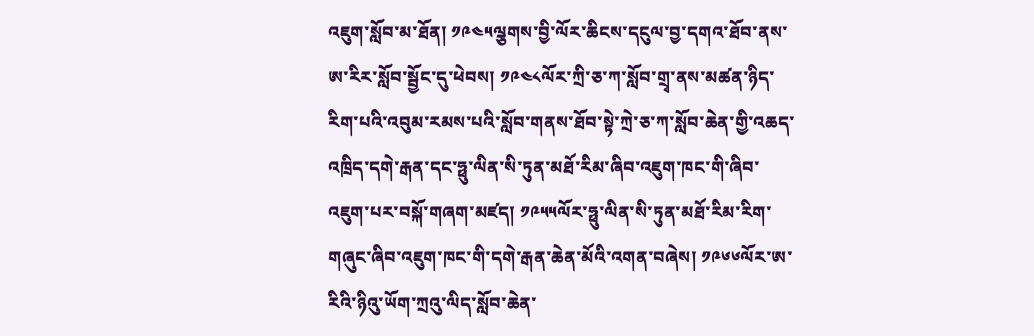འཇུག་སློབ་མ་ཐོན། ༡༩༤༥ལྕགས་བྱི་ལོར་ཆིངས་དངུལ་བྱ་དགའ་ཐོབ་ནས་ཨ་རིར་སློབ་སྦྱོང་དུ་ཕེབས། ༡༩༤༨ལོར་ཀྲི་ཅ་ཀ་སློབ་གྲྭ་ནས་མཚན་ཉིད་རིག་པའི་འབུམ་རམས་པའི་སློབ་གནས་ཐོབ་སྟེ་ཀྲེ་ཅ་ཀ་སློབ་ཆེན་གྱི་འཆད་འཁྲིད་དགེ་རྒན་དང་ཧྥུ་ལིན་སི་ཏུན་མཐོ་རིམ་ཞིབ་འཇུག་ཁང་གི་ཞིབ་འཇུག་པར་བསྐོ་གཞག་མཛད། ༡༩༥༥ལོར་ཧྥུ་ལིན་སི་ཏུན་མཐོ་རིམ་རིག་གཞུང་ཞིབ་འཇུག་ཁང་གི་དགེ་རྒན་ཆེན་མོའི་འགན་བཞེས། ༡༩༦༦ལོར་ཨ་རིའི་ཉིའུ་ཡོག་ཀྲའུ་ལིད་སློབ་ཆེན་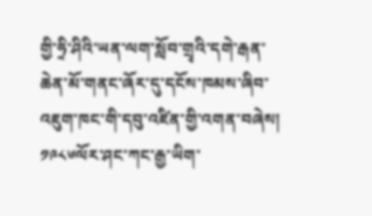གྱི་ཧྲི་ཤིའི་ཡན་ལག་སློབ་གྲྭའི་དགེ་རྒན་ཆེན་མོ་གནང་ཞོར་དུ་དངོས་ཁམས་ཞིབ་འཇུག་ཁང་གི་དབུ་འཛིན་གྱི་འགན་བཞེས། ༡༩༨༦ལོར་ཤང་ཀང་རྒྱ་ཡིག་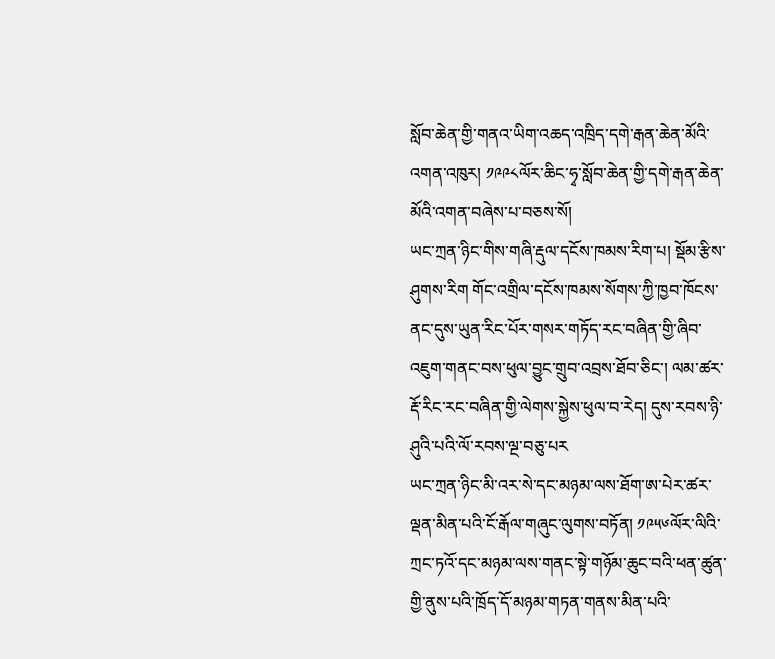སློབ་ཆེན་གྱི་གནའ་ཡིག་འཆད་འཁྲིད་དགེ་རྒན་ཆེན་མོའི་འགན་འཁུར། ༡༩༩༨ལོར་ཆིང་ཧྭ་སློབ་ཆེན་གྱི་དགེ་རྒན་ཆེན་མོའི་འགན་བཞེས་པ་བཅས་སོ།
ཡང་ཀྲན་ཉིང་གིས་གཞི་རྡུལ་དངོས་ཁམས་རིག་པ། སྡོམ་རྩིས་ཤུགས་རིག གོང་འགྲིལ་དངོས་ཁམས་སོགས་ཀྱི་ཁྱབ་ཁོངས་ནང་དུས་ཡུན་རིང་པོར་གསར་གཏོད་རང་བཞིན་གྱི་ཞིབ་འཇུག་གནང་བས་ཕུལ་བྱུང་གྲུབ་འབྲས་ཐོབ་ཅིང་། ལམ་ཚར་རྡོ་རིང་རང་བཞིན་གྱི་ལེགས་སྐྱེས་ཕུལ་བ་རེད། དུས་རབས་ཉི་ཤུའི་པའི་ལོ་རབས་ལྔ་བཅུ་པར
ཡང་ཀྲན་ཉིང་མི་འར་སེ་དང་མཉམ་ལས་ཐོག་ཨ་པེར་ཚར་ལྡན་མིན་པའི་ངོ་རྒོལ་གཞུང་ལུགས་བཏོན། ༡༩༥༦ལོར་ལིའི་ཀྲང་ཏའོ་དང་མཉམ་ལས་གནང་སྟེ་གཉོམ་ཆུང་བའི་ཕན་ཚུན་གྱི་ནུས་པའི་ཁྲོད་དོ་མཉམ་གཏན་གནས་མིན་པའི་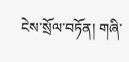ངེས་སྲོལ་བཏོན། གཞི་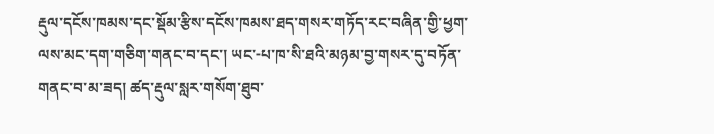རྡུལ་དངོས་ཁམས་དང་སྡོམ་རྩིས་དངོས་ཁམས་ཐད་གསར་གཏོད་རང་བཞིན་གྱི་ཕྱག་ལས་མང་དག་གཅིག་གནང་བ་དང་། ཡང་-པ་ཁ་སི་ཐའི་མཉམ་བྱ་གསར་དུ་བཏོན་གནང་བ་མ་ཟད། ཚད་རྡུལ་སླར་གསོག་ཐུབ་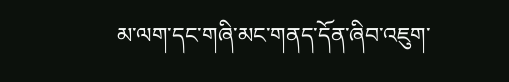མ་ལག་དང་གཞི་མང་གནད་དོན་ཞིབ་འཇུག་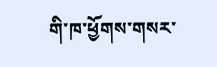གི་ཁ་ཕྱོགས་གསར་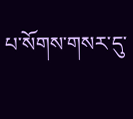པ་སོགས་གསར་དུ་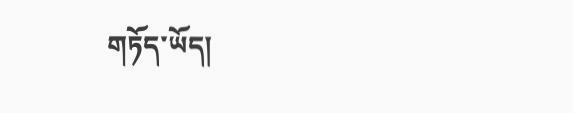གཏོད་ཡོད།